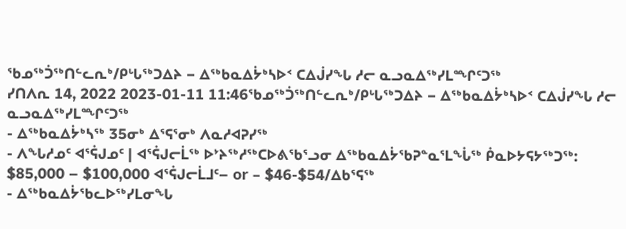ᖃᓄᖅᑑᖅᑎᓪᓚᕆᒃ/ᑭᒡᒐᖅᑐᐃᔨ − ᐃᖅᑲᓇᐃᔮᒃᓴᐅᑉ ᑕᐃᒎᓯᖓ ᓱᓕ ᓇᓗᓇᐃᖅᓯᒪᙱᑦᑐᖅ
ᓯᑎᐱᕆ 14, 2022 2023-01-11 11:46ᖃᓄᖅᑑᖅᑎᓪᓚᕆᒃ/ᑭᒡᒐᖅᑐᐃᔨ − ᐃᖅᑲᓇᐃᔮᒃᓴᐅᑉ ᑕᐃᒎᓯᖓ ᓱᓕ ᓇᓗᓇᐃᖅᓯᒪᙱᑦᑐᖅ
- ᐃᖅᑲᓇᐃᔮᒃᓴᖅ 35ᓂᒃ ᐃᕐᕋᕐᓂᒃ ᐱᓇᓱᐊᕈᓯᖅ
- ᐱᖓᓱᓄᑦ ᐊᕐᕌᒍᓄᑦ | ᐊᕐᕌᒍᓕᒫᖅ ᐅᔾᔨᖅᓱᖅᑕᐅᕕᖃᕐᓗᓂ ᐃᖅᑲᓇᐃᔮᖃᕈᓐᓇᕐᒪᖔᖅ ᑮᓇᐅᔭᕋᔭᖅᑐᖅ: $85,000 – $100,000 ᐊᕐᕌᒍᓕᒫᒧᑦ– or – $46-$54/ᐃᑲᕐᕋᖅ
- ᐃᖅᑲᓇᐃᔮᖃᓚᐅᖅᓯᒪᓂᖓ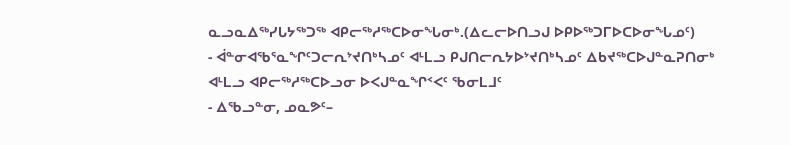ᓇᓗᓇᐃᖅᓯᒐᔭᖅᑐᖅ ᐊᑭᓕᖅᓱᖅᑕᐅᓂᖓᓂᒃ.(ᐃᓚᓕᐅᑎᓗᒍ ᐅᑭᐅᖅᑐᒥᐅᑕᐅᓂᖓᓄᑦ)
- ᐋᓐᓂᐊᖃᕐᓇᖏᑦᑐᓕᕆᔾᔪᑎᒃᓴᓄᑦ ᐊᒻᒪᓗ ᑭᒍᑎᓕᕆᔭᐅᔾᔪᑎᒃᓴᓄᑦ ᐃᑲᔪᖅᑕᐅᒍᓐᓇᕈᑎᓂᒃ ᐊᒻᒪᓗ ᐊᑭᓕᖅᓱᖅᑕᐅᓗᓂ ᐅᐸᒍᓐᓇᖏᑉᐸᑦ ᖃᓂᒪᒧᑦ
- ᐃᖃᓗᓐᓂ, ᓄᓇᕗᑦ–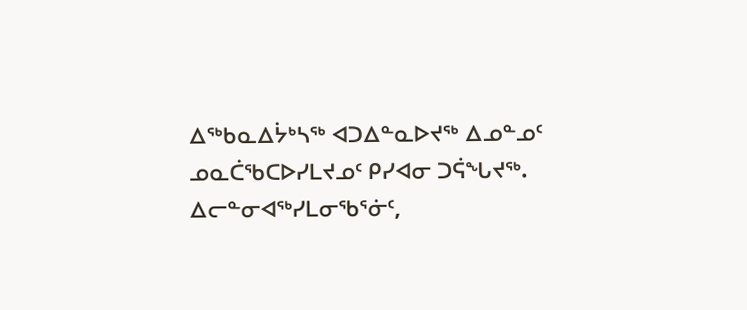ᐃᖅᑲᓇᐃᔮᒃᓴᖅ ᐊᑐᐃᓐᓇᐅᔪᖅ ᐃᓄᓐᓄᑦ ᓄᓇᑖᖃᑕᐅᓯᒪᔪᓄᑦ ᑭᓯᐊᓂ ᑐᕌᖓᔪᖅ.
ᐃᓕᓐᓂᐊᖅᓯᒪᓂᖃᕐᓃᑦ,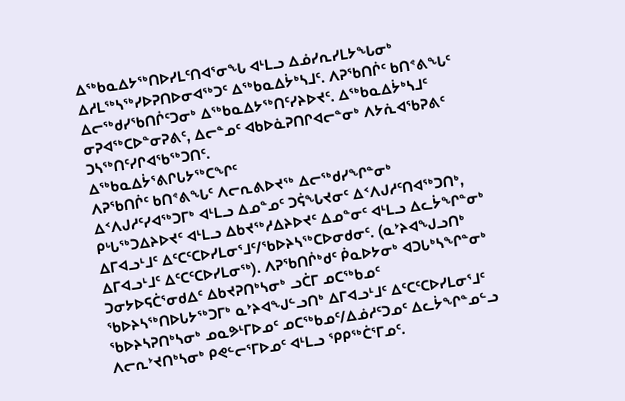ᐃᖅᑲᓇᐃᔭᖅᑎᐅᓯᒪᑦᑎᐊᕐᓂᖓ ᐊᒻᒪᓗ ᐃᓅᓯᕆᓯᒪᔭᖓᓂᒃ ᐃᓱᒪᖅᓴᖅᓯᐅᕈᑎᐅᓂᐊᖅᑐᑦ ᐃᖅᑲᓇᐃᔮᒃᓴᒧᑦ. ᐱᕈᖃᑎᒌᑦ ᑲᑎᕝᕕᖓᑦ ᐃᓕᖅᑯᓯᖃᑎᒌᑦᑐᓂᒃ ᐃᖅᑲᓇᐃᔭᖅᑎᑦᓯᔨᐅᔪᑦ. ᐃᖅᑲᓇᐃᔮᒃᓴᒧᑦ ᓂᕈᐊᖅᑕᐅᓐᓂᕈᕕᑦ, ᐃᓕᓐᓄᑦ ᐊᑲᐅᓈᕈᑎᒋᐊᓕᓐᓂᒃ ᐱᔭᕇᐊᖃᕈᕕᑦ ᑐᓴᖅᑎᑦᓯᒋᐊᖃᖅᑐᑎᑦ.
ᐃᖅᑲᓇᐃᔮᕐᕕᒋᒐᔭᖅᑕᖏᑦ
ᐱᕈᖃᑎᒌᑦ ᑲᑎᕝᕕᖓᑦ ᐱᓕᕆᕕᐅᔪᖅ ᐃᓕᖅᑯᓯᖏᓐᓂᒃ ᐃᑉᐱᒍᓱᑦᓯᐊᖅᑐᒥᒃ ᐊᒻᒪᓗ ᐃᓄᓐᓄᑦ ᑐᕌᖓᔪᓂᑦ ᐃᑉᐱᒍᓱᑦᑎᐊᖅᑐᑎᒃ, ᑭᒡᒐᖅᑐᐃᔨᐅᔪᑦ ᐊᒻᒪᓗ ᐃᑲᔪᖅᓱᐃᔨᐅᔪᑦ ᐃᓄᓐᓂᑦ ᐊᒻᒪᓗ ᐃᓚᔮᖏᓐᓂᒃ ᐃᒥᐊᓗᒻᒧᑦ ᐃᑦᑕᑦᑕᐅᓯᒪᓂᕐᒧᑦ/ᖃᐅᔨᓴᖅᑕᐅᓂᑯᓂᑦ. (ᓇᔾᔨᐊᖑᓗᑎᒃ ᐃᒥᐊᓗᒻᒧᑦ ᐃᑦᑕᑦᑕᐅᓯᒪᓂᖅ). ᐱᕈᖃᑎᒌᒃᑯᑦ ᑮᓇᐅᔭᓂᒃ ᐊᑐᒐᒃᓴᖏᓐᓂᒃ ᑐᓂᔭᐅᕋᑖᕐᓂᑯᐃᑦ ᐃᑲᔪᕈᑎᒃᓴᓂᒃ ᓗᑖᒥ ᓄᑕᖅᑲᓄᑦ ᖃᐅᔨᓴᖅᑎᐅᒐᔭᖅᑐᒥᒃ ᓇᔾᔨᐊᖑᓪᓗᑎᒃ ᐃᒥᐊᓗᒻᒧᑦ ᐃᑦᑕᑦᑕᐅᓯᒪᓂᕐᒧᑦ ᖃᐅᔨᓴᕈᑎᒃᓴᓂᒃ ᓄᓇᕗᒻᒥᐅᓄᑦ ᓄᑕᖅᑲᓄᑦ/ᐃᓅᓱᑦᑐᓄᑦ ᐃᓚᔮᖏᓐᓄᓪᓗ ᐱᓕᕆᔾᔪᑎᒃᓴᓂᒃ ᑭᕙᓪᓕᕐᒥᐅᓄᑦ ᐊᒻᒪᓗ ᕿᑭᖅᑖᕐᒥᓄᑦ.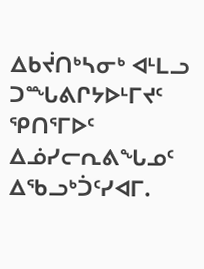ᐃᑲᔫᑎᒃᓴᓂᒃ ᐊᒻᒪᓗ ᑐᙵᕕᒋᔭᐅᒻᒥᔪᑦ ᕿᑎᕐᒥᐅᑦ ᐃᓅᓯᓕᕆᕕᖓᓄᑦ ᐃᖃᓗᒃᑑᑦᓯᐊᒥ.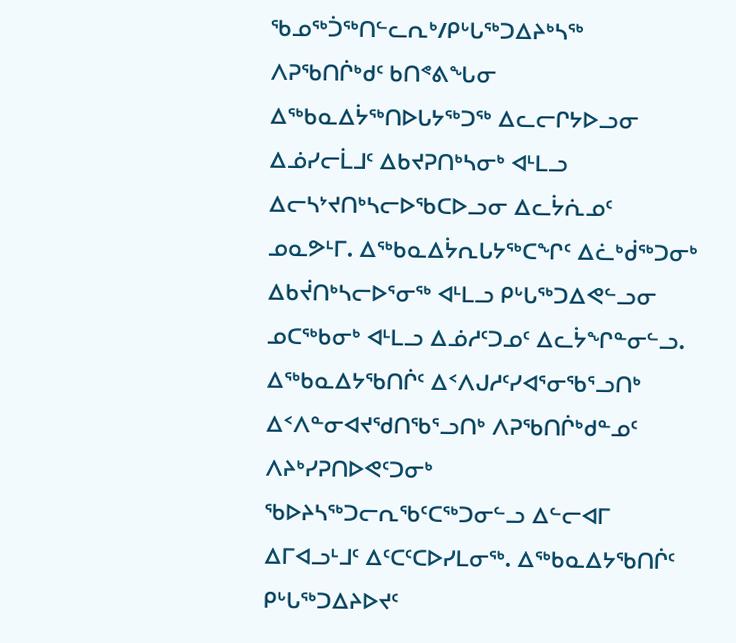ᖃᓄᖅᑑᖅᑎᓪᓚᕆᒃ/ᑭᒡᒐᖅᑐᐃᔨᒃᓴᖅ ᐱᕈᖃᑎᒌᒃᑯᑦ ᑲᑎᕝᕕᖓᓂ ᐃᖅᑲᓇᐃᔮᖅᑎᐅᒐᔭᖅᑐᖅ ᐃᓚᓕᒋᔭᐅᓗᓂ ᐃᓅᓯᓕᒫᒧᑦ ᐃᑲᔪᕈᑎᒃᓴᓂᒃ ᐊᒻᒪᓗ ᐃᓕᓴᔾᔪᑎᒃᓴᓕᐅᖃᑕᐅᓗᓂ ᐃᓚᔮᕇᓄᑦ ᓄᓇᕗᒻᒥ. ᐃᖅᑲᓇᐃᔮᕆᒐᔭᖅᑕᖏᑦ ᐃᓛᒃᑰᖅᑐᓂᒃ ᐃᑲᔫᑎᒃᓴᓕᐅᕐᓂᖅ ᐊᒻᒪᓗ ᑭᒡᒐᖅᑐᐃᕙᓪᓗᓂ ᓄᑕᖅᑲᓂᒃ ᐊᒻᒪᓗ ᐃᓅᓱᑦᑐᓄᑦ ᐃᓚᔮᖏᓐᓂᓪᓗ. ᐃᖅᑲᓇᐃᔭᖃᑎᒌᑦ ᐃᑉᐱᒍᓱᑦᓯᐊᕐᓂᖃᕐᓗᑎᒃ ᐃᑉᐱᓐᓂᐊᔪᖁᑎᖃᕐᓗᑎᒃ ᐱᕈᖃᑎᒌᒃᑯᓐᓄᑦ ᐱᔨᒃᓯᕈᑎᐅᕙᑦᑐᓂᒃ ᖃᐅᔨᓴᖅᑐᓕᕆᖃᑦᑕᖅᑐᓂᓪᓗ ᐃᓪᓕᐊᒥ ᐃᒥᐊᓗᒻᒧᑦ ᐃᑦᑕᑦᑕᐅᓯᒪᓂᖅ. ᐃᖅᑲᓇᐃᔭᖃᑎᒌᑦ ᑭᒡᒐᖅᑐᐃᔨᐅᔪᑦ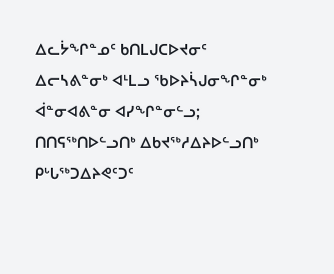ᐃᓚᔮᖏᓐᓄᑦ ᑲᑎᒪᒍᑕᐅᔪᓂᑦ ᐃᓕᓴᕕᓐᓂᒃ ᐊᒻᒪᓗ ᖃᐅᔨᓵᒍᓂᖏᓐᓂᒃ ᐋᓐᓂᐊᕕᓐᓂ ᐊᓯᖏᓐᓂᓪᓗ; ᑎᑎᕋᖅᑎᐅᓪᓗᑎᒃ ᐃᑲᔪᖅᓱᐃᔨᐅᓪᓗᑎᒃ ᑭᒡᒐᖅᑐᐃᔨᕙᑦᑐᑦ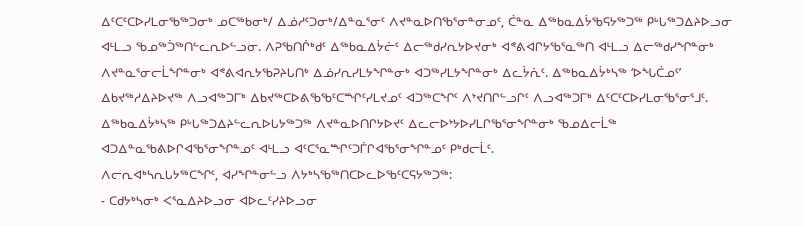ᐃᑦᑕᑦᑕᐅᓯᒪᓂᖃᖅᑐᓂᒃ ᓄᑕᖅᑲᓂᒃ/ ᐃᓅᓱᑦᑐᓂᒃ/ᐃᓐᓇᕐᓂᑦ ᐱᔪᓐᓇᐅᑎᖃᕐᓂᓐᓂᓄᑦ, ᑖᓐᓇ ᐃᖅᑲᓇᐃᔮᖃᕋᔭᖅᑐᖅ ᑭᒡᒐᖅᑐᐃᔨᐅᓗᓂ ᐊᒻᒪᓗ ᖃᓄᖅᑑᖅᑎᓪᓚᕆᐅᓪᓗᓂ. ᐱᕈᖃᑎᒌᒃᑯᑦ ᐃᖅᑲᓇᐃᔮᓖᑦ ᐃᓕᖅᑯᓯᕆᔭᐅᔪᓂᒃ ᐊᕝᕕᐊᒋᔭᖃᕐᓇᖅᑎ ᐊᒻᒪᓗ ᐃᓕᖅᑯᓯᖏᓐᓂᒃ ᐱᔪᓐᓇᕐᓂᓕᒫᖏᓐᓂᒃ ᐊᕝᕕᐊᕆᔭᖃᕈᔨᒐᑎᒃ ᐃᓅᓯᕆᓯᒪᔭᖏᓐᓂᒃ ᐊᑐᖅᓯᒪᔭᖏᓐᓂᒃ ᐃᓚᔮᕇᑦ. ᐃᖅᑲᓇᐃᔮᒃᓴᖅ ‘ᐅᖓᑖᓄᑦ’ ᐃᑲᔪᖅᓱᐃᔨᐅᔪᖅ ᐱᓗᐊᖅᑐᒥᒃ ᐃᑲᔪᖅᑕᐅᕕᖃᖃᑦᑕᙱᑦᓯᒪᔪᓄᑦ ᐊᑐᖅᑕᖏᑦ ᐱᔾᔪᑎᒋᓪᓗᒋᑦ ᐱᓗᐊᖅᑐᒥᒃ ᐃᑦᑕᑦᑕᐅᓯᒪᓂᖃᕐᓂᕐᒧᑦ. ᐃᖅᑲᓇᐃᔮᒃᓴᖅ ᑭᒡᒐᖅᑐᐃᔨᓪᓚᕆᐅᒐᔭᖅᑐᖅ ᐱᔪᓐᓇᐅᑎᒋᔭᐅᔪᑦ ᐃᓚᓕᐅᔾᔭᐅᓯᒪᒋᖃᕐᓂᖏᓐᓂᒃ ᖃᓄᐃᓕᒫᖅ ᐊᑐᐃᓐᓇᖃᕕᐅᒋᐊᖃᕐᓂᖏᓐᓄᑦ ᐊᒻᒪᓗ ᐊᑦᑕᕐᓇᙱᑦᑐᒦᒋᐊᖃᕐᓂᖏᓐᓄᑦ ᑭᒃᑯᓕᒫᑦ.
ᐱᓕᕆᐊᒃᓴᕆᒐᔭᖅᑕᖏᑦ, ᐊᓯᖏᓐᓂᓪᓗ ᐱᔭᒃᓴᖃᖅᑎᑕᐅᓚᐅᖃᑦᑕᕋᔭᖅᑐᖅ:
- ᑕᑯᔭᒃᓴᓂᒃ ᐸᕐᓇᐃᔨᐅᓗᓂ ᐊᐅᓚᑦᓯᔨᐅᓗᓂ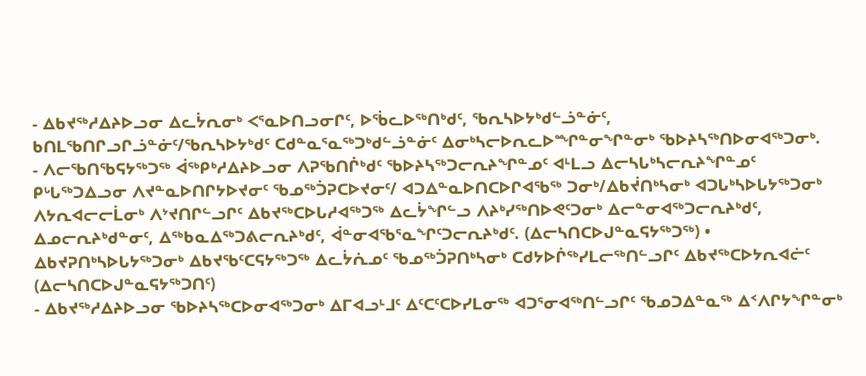- ᐃᑲᔪᖅᓱᐃᔨᐅᓗᓂ ᐃᓚᔮᕆᓂᒃ ᐸᕐᓇᐅᑎᓗᓂᒋᑦ, ᐅᖄᓚᐅᖅᑎᒃᑯᑦ, ᖃᕆᓴᐅᔭᒃᑯᓪᓘᓐᓃᑦ, ᑲᑎᒪᖃᑎᒋᓗᒋᓘᓐᓃᑦ/ᖃᕆᓴᐅᔭᒃᑯᑦ ᑕᑯᓐᓇᕐᓇᖅᑐᒃᑯᓪᓘᓐᓃᑦ ᐃᓂᒃᓴᓕᐅᕆᓚᐅᙱᓐᓂᖏᓐᓂᒃ ᖃᐅᔨᓴᖅᑎᐅᓂᐊᖅᑐᓂᒃ.
- ᐱᓕᖃᑎᖃᕋᔭᖅᑐᖅ ᐋᖅᑭᒃᓱᐃᔨᐅᓗᓂ ᐱᕈᖃᑎᒌᒃᑯᑦ ᖃᐅᔨᓴᖅᑐᓕᕆᔨᖏᓐᓄᑦ ᐊᒻᒪᓗ ᐃᓕᓴᒐᒃᓴᓕᕆᔨᖏᓐᓄᑦ ᑭᒡᒐᖅᑐᐃᓗᓂ ᐱᔪᓐᓇᐅᑎᒋᔭᐅᔪᓂᑦ ᖃᓄᖅᑑᕈᑕᐅᔪᓂᑦ/ ᐊᑐᐃᓐᓇᐅᑎᑕᐅᒋᐊᖃᖅ ᑐᓂᒃ/ᐃᑲᔫᑎᒃᓴᓂᒃ ᐊᑐᒐᒃᓴᐅᒐᔭᖅᑐᓂᒃ ᐱᔭᕆᐊᓕᓕᒫᓂᒃ ᐱᔾᔪᑎᒋᓪᓗᒋᑦ ᐃᑲᔪᖅᑕᐅᒐᓱᐊᖅᑐᖅ ᐃᓚᔮᖏᓪᓗ ᐱᔨᒃᓯᖅᑎᐅᕙᑦᑐᓂᒃ ᐃᓕᓐᓂᐊᖅᑐᓕᕆᔨᒃᑯᑦ, ᐃᓄᓕᕆᔨᒃᑯᓐᓂᑦ, ᐃᖅᑲᓇᐃᖅᑐᕕᓕᕆᔨᒃᑯᑦ, ᐋᓐᓂᐊᖃᕐᓇᖏᑦᑐᓕᕆᔨᒃᑯᑦ. (ᐃᓕᓴᑎᑕᐅᒍᓐᓇᕋᔭᖅᑐᖅ) • ᐃᑲᔪᕈᑎᒃᓴᐅᒐᔭᖅᑐᓂᒃ ᐃᑲᔪᖃᑦᑕᕋᔭᖅᑐᖅ ᐃᓚᔮᕇᓄᑦ ᖃᓄᖅᑑᕈᑎᒃᓴᓂᒃ ᑕᑯᔭᐅᒌᖅᓯᒪᓕᖅᑎᓪᓗᒋᑦ ᐃᑲᔪᖅᑕᐅᔭᕆᐊᓖᑦ (ᐃᓕᓴᑎᑕᐅᒍᓐᓇᕋᔭᖅᑐᑎᑦ)
- ᐃᑲᔪᖅᓱᐃᔨᐅᓗᓂ ᖃᐅᔨᓴᖅᑕᐅᓂᐊᖅᑐᓂᒃ ᐃᒥᐊᓗᒻᒧᑦ ᐃᑦᑕᑦᑕᐅᓯᒪᓂᖅ ᐊᑐᕐᓂᐊᖅᑎᓪᓗᒋᑦ ᖃᓄᑐᐃᓐᓇᖅ ᐃᑉᐱᒋᔭᖏᓐᓂᒃ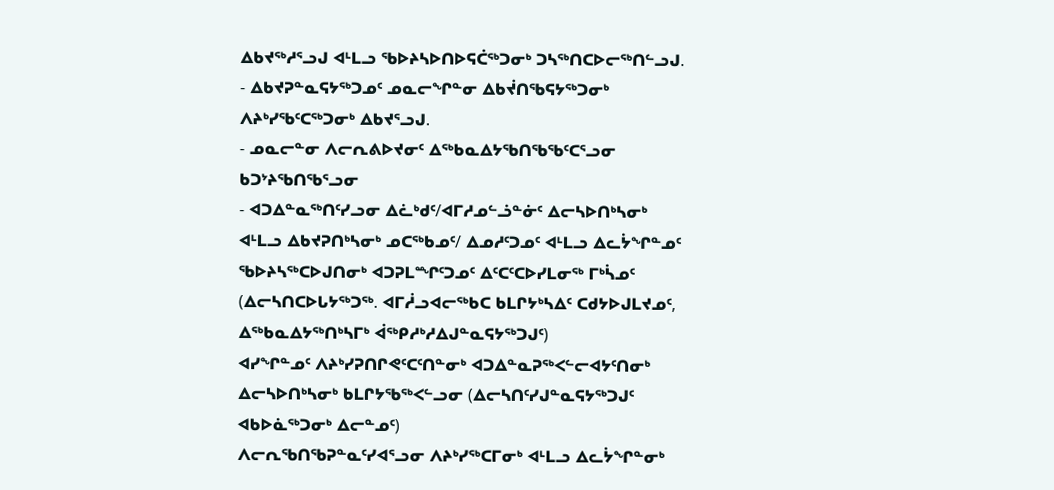ᐃᑲᔪᖅᓱᕐᓗᒍ ᐊᒻᒪᓗ ᖃᐅᔨᓴᐅᑎᐅᕋᑖᖅᑐᓂᒃ ᑐᓴᖅᑎᑕᐅᓕᖅᑎᓪᓗᒍ.
- ᐃᑲᔪᕈᓐᓇᕋᔭᖅᑐᓄᑦ ᓄᓇᓕᖏᓐᓂ ᐃᑲᔫᑎᖃᕋᔭᖅᑐᓂᒃ ᐱᔨᒃᓯᖃᑦᑕᖅᑐᓂᒃ ᐃᑲᔪᕐᓗᒍ.
- ᓄᓇᓕᓐᓂ ᐱᓕᕆᕕᐅᔪᓂᑦ ᐃᖅᑲᓇᐃᔭᖃᑎᖃᖃᑦᑕᕐᓗᓂ ᑲᑐᔾᔨᖃᑎᖃᕐᓗᓂ
- ᐊᑐᐃᓐᓇᖅᑎᑦᓯᓗᓂ ᐃᓛᒃᑯᑦ/ᐊᒥᓱᓄᓪᓘᓐᓃᑦ ᐃᓕᓴᐅᑎᒃᓴᓂᒃ ᐊᒻᒪᓗ ᐃᑲᔪᕈᑎᒃᓴᓂᒃ ᓄᑕᖅᑲᓄᑦ/ ᐃᓄᓱᑦᑐᓄᑦ ᐊᒻᒪᓗ ᐃᓚᔮᖏᓐᓄᑦ ᖃᐅᔨᓴᖅᑕᐅᒍᑎᓂᒃ ᐊᑐᕈᒪᙱᑦᑐᓄᑦ ᐃᑦᑕᑦᑕᐅᓯᒪᓂᖅ ᒥᒃᓵᓄᑦ (ᐃᓕᓴᑎᑕᐅᒐᔭᖅᑐᖅ. ᐊᒥᓲᓗᐊᓕᖅᑲᑕ ᑲᒪᒋᔭᒃᓴᐃᑦ ᑕᑯᔭᐅᒍᒪᔪᓄᑦ, ᐃᖅᑲᓇᐃᔭᖅᑎᒃᓴᒥᒃ ᐋᖅᑭᓱᒃᓱᐃᒍᓐᓇᕋᔭᖅᑐᒍᑦ)
ᐊᓯᖏᓐᓄᑦ ᐱᔨᒃᓯᕈᑎᒋᕙᑦᑕᑦᑎᓐᓂᒃ ᐊᑐᐃᓐᓇᕈᖅᐸᓪᓕᐊᔭᑦᑎᓂᒃ ᐃᓕᓴᐅᑎᒃᓴᓂᒃ ᑲᒪᒋᔭᖃᖅᐸᓪᓗᓂ (ᐃᓕᓴᑎᑦᓯᒍᓐᓇᕋᔭᖅᑐᒍᑦ ᐊᑲᐅᓈᖅᑐᓂᒃ ᐃᓕᓐᓄᑦ)
ᐱᓕᕆᖃᑎᖃᕈᓐᓇᑦᓯᐊᕐᓗᓂ ᐱᔨᒃᓯᖅᑕᒥᓂᒃ ᐊᒻᒪᓗ ᐃᓚᔮᖏᓐᓂᒃ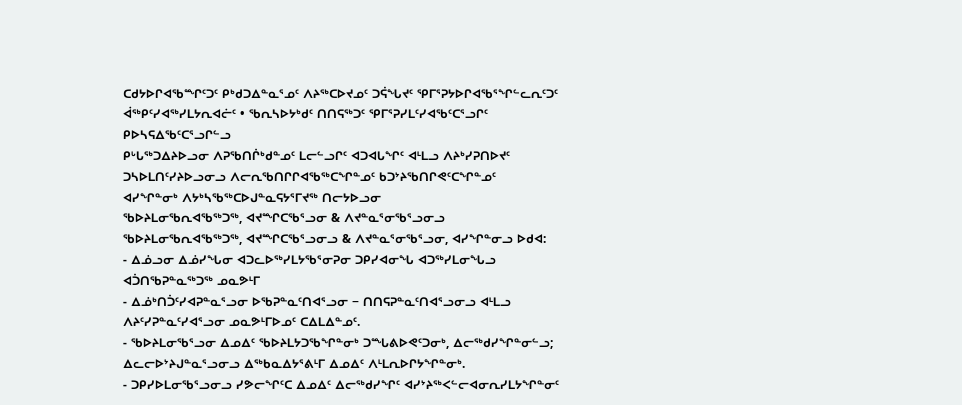ᑕᑯᔭᐅᒋᐊᖃᙱᑦᑐᑦ ᑭᒃᑯᑐᐃᓐᓇᕐᓄᑦ ᐱᔨᖅᑕᐅᔪᓄᑦ ᑐᕌᖓᔪᑦ ᕿᒥᕐᕈᔭᐅᒋᐊᖃᕐᖏᓪᓚᕆᑦᑐᑦ ᐋᖅᑭᑦᓯᐊᖅᓯᒪᔭᕆᐊᓖᑦ • ᖃᕆᓴᐅᔭᒃᑯᑦ ᑎᑎᕋᖅᑐᑦ ᕿᒥᕐᕈᓯᒪᑦᓯᐊᖃᑦᑕᕐᓗᒋᑦ ᑭᐅᓴᕋᐃᖃᑦᑕᕐᓗᒋᓪᓗ
ᑭᒡᒐᖅᑐᐃᔨᐅᓗᓂ ᐱᕈᖃᑎᒌᒃᑯᓐᓄᑦ ᒪᓕᓪᓗᒋᑦ ᐊᑐᐊᒐᖏᑦ ᐊᒻᒪᓗ ᐱᔨᒃᓯᕈᑎᐅᔪᑦ ᑐᓴᐅᒪᑎᑦᓯᔨᐅᓗᓂᓗ ᐱᓕᕆᖃᑎᒋᒋᐊᖃᖅᑕᖏᓐᓄᑦ ᑲᑐᔾᔨᖃᑎᒋᕙᑦᑕᖏᓐᓄᑦ
ᐊᓯᖏᓐᓂᒃ ᐱᔭᒃᓴᖃᖅᑕᐅᒍᓐᓇᕋᔭᕐᒥᔪᖅ ᑎᓕᔭᐅᓗᓂ
ᖃᐅᔨᒪᓂᖃᕆᐊᖃᖅᑐᖅ, ᐊᔪᙱᑕᖃᕐᓗᓂ & ᐱᔪᓐᓇᕐᓂᖃᕐᓗᓂᓗ ᖃᐅᔨᒪᓂᖃᕆᐊᖃᖅᑐᖅ, ᐊᔪᙱᑕᖃᕐᓗᓂᓗ & ᐱᔪᓐᓇᕐᓂᖃᕐᓗᓂ, ᐊᓯᖏᓐᓂᓗ ᐅᑯᐊ:
- ᐃᓅᓗᓂ ᐃᓅᓯᖓᓂ ᐊᑐᓚᐅᖅᓯᒪᔭᖃᕐᓂᕈᓂ ᑐᑭᓯᐊᓂᖓ ᐊᑐᖅᓯᒪᓂᖓᓗ ᐊᑑᑎᖃᕈᓐᓇᖅᑐᖅ ᓄᓇᕗᒻᒥ
- ᐃᓅᒃᑎᑑᑦᓯᐊᕈᓐᓇᕐᓗᓂ ᐅᖃᕈᓐᓇᑦᑎᐊᕐᓗᓂ − ᑎᑎᕋᕈᓐᓇᑦᑎᐊᕐᓗᓂᓗ ᐊᒻᒪᓗ ᐱᔨᑦᓯᕈᓐᓇᑦᓯᐊᕐᓗᓂ ᓄᓇᕗᒻᒥᐅᓄᑦ ᑕᐃᒪᐃᓐᓄᑦ.
- ᖃᐅᔨᒪᓂᖃᕐᓗᓂ ᐃᓄᐃᑦ ᖃᐅᔨᒪᔭᑐᖃᖏᓐᓂᒃ ᑐᙵᕕᐅᕙᑦᑐᓂᒃ, ᐃᓕᖅᑯᓯᖏᓐᓂᓪᓗ; ᐃᓚᓕᐅᔾᔨᒍᓐᓇᕐᓗᓂᓗ ᐃᖅᑲᓇᐃᔭᕐᕕᒻᒥ ᐃᓄᐃᑦ ᐱᒻᒪᕆᐅᒋᔭᖏᓐᓂᒃ.
- ᑐᑭᓯᐅᒪᓂᖃᕐᓗᓂᓗ ᓯᕗᓕᖏᑦᑕ ᐃᓄᐃᑦ ᐃᓕᖅᑯᓯᖏᑦ ᐊᓯᔾᔨᖅᐸᓪᓕᐊᓂᕆᓯᒪᔭᖏᓐᓂᑦ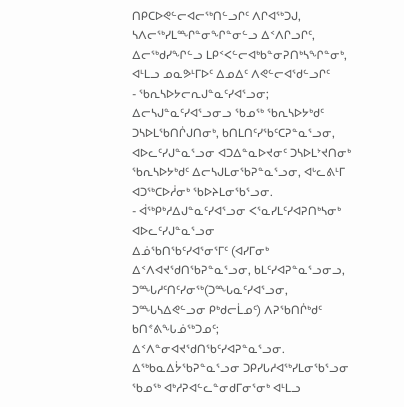ᑎᑭᑕᐅᕙᓪᓕᐊᓕᖅᑎᓪᓗᒋᑦ ᐱᒋᐊᖅᑐᒍ, ᓴᐱᓕᖅᓯᒪᙱᓐᓂᖏᓐᓂᓪᓗ ᐃᑉᐱᒋᓗᒋᑦ, ᐃᓕᖅᑯᓯᖏᓪᓗ ᒪᑭᑉᐸᓪᓕᐊᒃᑲᓐᓂᕈᑎᒃᓴᖏᓐᓂᒃ, ᐊᒻᒪᓗ ᓄᓇᕗᒻᒥᐅᑦ ᐃᓄᐃᑦ ᐱᕙᓪᓕᐊᖁᓪᓗᒋᑦ
- ᖃᕆᓴᐅᔭᓕᕆᒍᓐᓇᑦᓯᐊᕐᓗᓂ; ᐃᓕᓴᒍᓐᓇᑦᓯᐊᕐᓗᓂᓗ ᖃᓄᖅ ᖃᕆᓴᐅᔭᒃᑯᑦ ᑐᓴᐅᒪᖃᑎᒌᒍᑎᓂᒃ, ᑲᑎᒪᑎᑦᓯᖃᑦᑕᕈᓐᓇᕐᓗᓂ, ᐊᐅᓚᑦᓯᒍᓐᓇᕐᓗᓂ ᐊᑐᐃᓐᓇᐅᔪᓂᑦ ᑐᓴᐅᒪᔾᔪᑎᓂᒃ ᖃᕆᓴᐅᔭᒃᑯᑦ ᐃᓕᓴᒍᒪᓂᖃᕈᓐᓇᕐᓗᓂ, ᐊᒡᓚᕕᒻᒥ ᐊᑐᖅᑕᐅᓲᓂᒃ ᖃᐅᔨᒪᓂᖃᕐᓗᓂ.
- ᐋᖅᑭᒃᓱᐃᒍᓐᓇᑦᓯᐊᕐᓗᓂ ᐸᕐᓇᓯᒪᑦᓯᐊᕈᑎᒃᓴᓂᒃ ᐊᐅᓚᑦᓯᒍᓐᓇᕐᓗᓂ
ᐃᓅᖃᑎᖃᑦᓯᐊᕐᓂᕐᒥᑦ (ᐊᓯᒥᓂᒃ ᐃᑉᐱᐊᔪᖁᑎᖃᕈᓐᓇᕐᓗᓂ, ᑲᒪᑦᓯᐊᕈᓐᓇᕐᓗᓂᓗ, ᑐᙵᓱᑦᑎᑦᓯᓂᖅ(ᑐᙵᓇᑦᓯᐊᕐᓗᓂ, ᑐᙵᓴᐃᕙᓪᓗᓂ ᑭᒃᑯᓕᒫᓄᑦ) ᐱᕈᖃᑎᒌᒃᑯᑦ ᑲᑎᕝᕕᖓᓅᖅᑐᓄᑦ; ᐃᑉᐱᓐᓂᐊᔪᖁᑎᖃᑦᓯᐊᕈᓐᓇᕐᓗᓂ.
ᐃᖅᑲᓇᐃᔮᖃᕈᓐᓇᕐᓗᓂ ᑐᑭᓯᒐᓱᐊᖅᓯᒪᓂᖃᕐᓗᓂ ᖃᓄᖅ ᐊᒃᓱᕈᐊᓪᓚᓐᓂᑯᒥᓂᕐᓂᒃ ᐊᒻᒪᓗ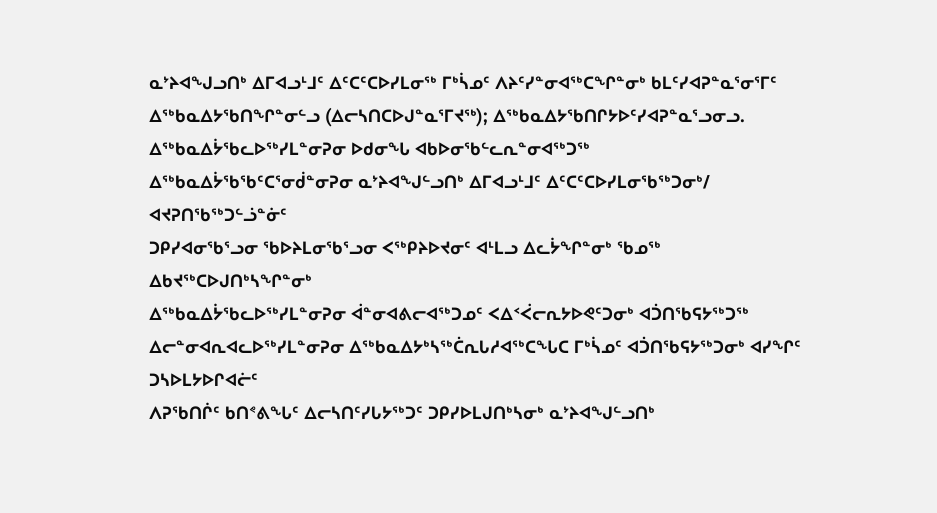ᓇᔾᔨᐊᖑᓗᑎᒃ ᐃᒥᐊᓗᒻᒧᑦ ᐃᑦᑕᑦᑕᐅᓯᒪᓂᖅ ᒥᒃᓵᓄᑦ ᐱᔨᑦᓯᓐᓂᐊᖅᑕᖏᓐᓂᒃ ᑲᒪᑦᓯᐊᕈᓐᓇᕐᓂᕐᒥᑦ ᐃᖅᑲᓇᐃᔭᖃᑎᖏᓐᓂᓪᓗ (ᐃᓕᓴᑎᑕᐅᒍᓐᓇᕐᒥᔪᖅ); ᐃᖅᑲᓇᐃᔭᖃᑎᒋᔭᐅᑦᓯᐊᕈᓐᓇᕐᓗᓂᓗ. ᐃᖅᑲᓇᐃᔮᖃᓚᐅᖅᓯᒪᓐᓂᕈᓂ ᐅᑯᓂᖓ ᐊᑲᐅᓂᖃᓪᓚᕆᓐᓂᐊᖅᑐᖅ
ᐃᖅᑲᓇᐃᔮᖃᖃᑦᑕᕐᓂᑰᓐᓂᕈᓂ ᓇᔾᔨᐊᖑᓪᓗᑎᒃ ᐃᒥᐊᓗᒻᒧᑦ ᐃᑦᑕᑦᑕᐅᓯᒪᓂᖃᖅᑐᓂᒃ/ ᐊᔪᕈᑎᖃᖅᑐᓪᓘᓐᓃᑦ
ᑐᑭᓯᐊᓂᖃᕐᓗᓂ ᖃᐅᔨᒪᓂᖃᕐᓗᓂ ᐸᖅᑭᔨᐅᔪᓂᑦ ᐊᒻᒪᓗ ᐃᓚᔮᖏᓐᓂᒃ ᖃᓄᖅ ᐃᑲᔪᖅᑕᐅᒍᑎᒃᓴᖏᓐᓂᒃ
ᐃᖅᑲᓇᐃᔮᖃᓚᐅᖅᓯᒪᓐᓂᕈᓂ ᐋᓐᓂᐊᕕᓕᐊᖅᑐᓄᑦ ᐸᐃᑉᐹᓕᕆᔭᐅᕙᑦᑐᓂᒃ ᐊᑑᑎᖃᕋᔭᖅᑐᖅ
ᐃᓕᓐᓂᐊᕆᐊᓚᐅᖅᓯᒪᓐᓂᕈᓂ ᐃᖅᑲᓇᐃᔭᒃᓴᖅᑖᕆᒐᓱᐊᖅᑕᖓᑕ ᒥᒃᓵᓄᑦ ᐊᑑᑎᖃᕋᔭᖅᑐᓂᒃ ᐊᓯᖏᑦ ᑐᓴᐅᒪᔭᐅᒋᐊᓖᑦ
ᐱᕈᖃᑎᒌᑦ ᑲᑎᕝᕕᖓᑦ ᐃᓕᓴᑎᑦᓯᒐᔭᖅᑐᑦ ᑐᑭᓯᐅᒪᒍᑎᒃᓴᓂᒃ ᓇᔾᔨᐊᖑᓪᓗᑎᒃ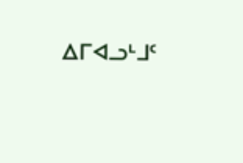ᐃᒥᐊᓗᒻᒧᑦ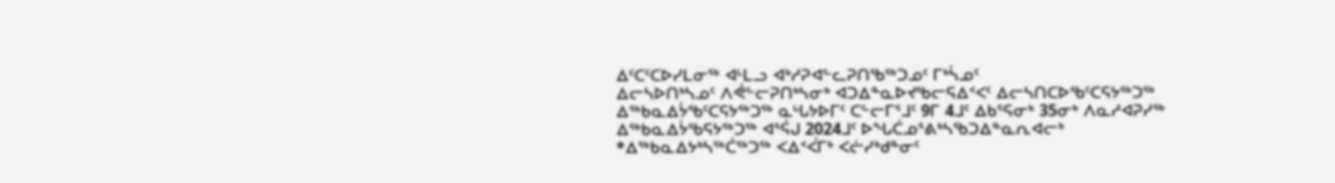ᐃᑦᑕᑦᑕᐅᓯᒪᓂᖅ ᐊᒻᒪᓗ ᐊᒃᓱᕈᐊᓪᓚᕈᑎᖃᖅᑐᓄᑦ ᒥᒃᓵᓄᑦ
ᐃᓕᓴᐅᑎᒃᓴᓄᑦ ᐱᕚᓪᓕᕈᑎᒃᓴᓂᒃ ᐊᑐᐃᓐᓇᐅᔪᖃᓕᕋᐃᑉᐸᑦ ᐃᓕᓴᑎᑕᐅᖃᑦᑕᕋᔭᖅᑐᖅ
ᐃᖅᑲᓇᐃᔮᖃᑦᑕᕋᔭᖅᑐᖅ ᓇᒡᒐᔭᐅᒥᑦ ᑕᓪᓕᒥᕐᒧᑦ 9ᒥ 4ᒧᑦ ᐃᑲᕐᕋᓂᒃ 35ᓂᒃ ᐱᓇᓱᐊᕈᓯᖅ
ᐃᖅᑲᓇᐃᔮᖃᕋᔭᖅᑐᖅ ᐊᕐᕌᒍ 2024ᒧᑦ ᐅᖓᑖᓄᕐᕕᒃᓴᖃᑐᐃᓐᓇᕆᐊᓕᒃ
*ᐃᖅᑲᓇᐃᔭᒃᓴᖅᑖᖅᑐᖅ ᐸᐃᑉᐹᒥᒃ ᐸᓖᓯᒃᑯᓐᓂᑦ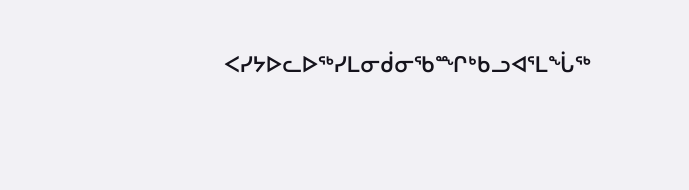ᐸᓯᔭᐅᓚᐅᖅᓯᒪᓂᑰᓂᖃᙱᒃᑲᓗᐊᕐᒪᖔᖅ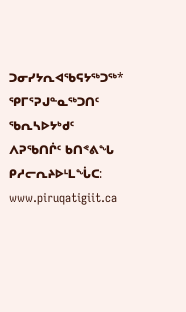ᑐᓂᓯᔭᕆᐊᖃᕋᔭᖅᑐᖅ* ᕿᒥᕐᕈᒍᓐᓇᖅᑐᑎᑦ ᖃᕆᓴᐅᔭᒃᑯᑦ ᐱᕈᖃᑎᒌᑦ ᑲᑎᕝᕕᖓ ᑭᓱᓕᕆᔨᐅᒻᒪᖔᑕ: www.piruqatigiit.ca